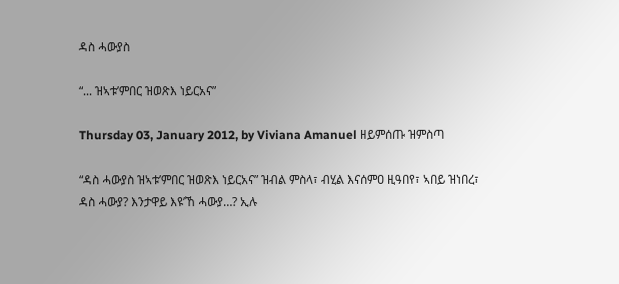ዳስ ሓውያስ

“... ዝኣቱ’ምበር ዝወጽእ ነይርአና”

Thursday 03, January 2012, by Viviana Amanuel ዘይምሰጡ ዝምስጣ

“ዳስ ሓውያስ ዝኣቱ’ምበር ዝወጽእ ነይርአና” ዝብል ምስላ፣ ብሂል እናሰምዐ ዚዓበየ፣ ኣበይ ዝነበረ፣ ዳስ ሓውያ? እንታዋይ እዩ’ኸ ሓውያ…? ኢሉ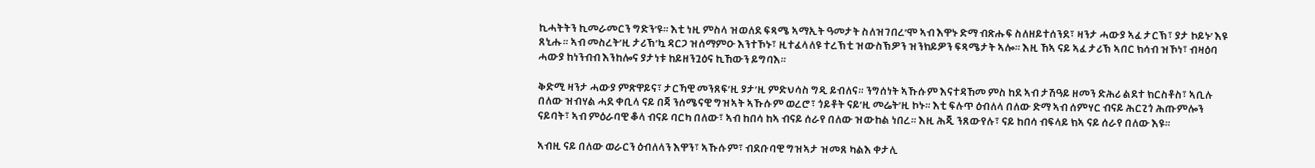ኪሓትትን ኪመራመርን ግድን’ዩ። እቲ ነዚ ምስላ ዝወለደ ፍጻሜ ኣማኢት ዓመታት ስለዝገበረ’ሞ ኣብ እዋኑ ድማ ብጽሑፍ ስለዘይተሰንደ፣ ዛንታ ሓውያ ኣፈ ታርኽ፣ ያታ ኮይኑ’ እዩ ጸኒሑ። ኣብ መስረት’ዚ ታሪኽ’ኳ ዳርጋ ዝሰማምዑ እንተኾኑ፣ ዚተፈላለዩ ተረኽቲ ዝውስኽዎን ዝንክይዎን ፍጻሜታት ኣሎ። እዚ ኸኣ ናይ ኣፈ ታሪኽ ኣበር ክሳብ ዝኾነ፣ ብዛዕባ ሓውያ ከነንብብ እንከሎና ያታነቱ ከይዘንጓዕና ኪኸውን ይግባእ።

ቅድሚ ዛንታ ሓውያ ምጽዋይና፣ ታርኻዊ መንጸፍ’ዚ ያታ’ዚ ምድህሳስ ግዲ ይብለና። ንግሰነት ኣኹሱም እናተዳኸመ ምስ ከደ ኣብ ታሽዓይ ዘመን ድሕሪ ልደተ ክርስቶስ፣ ኣቢሉ በለው ዝብሃል ሓደ ቀቢላ ናይ በጃ ንሰሜናዊ ግዝኣት ኣኹሱም ወረሮ፣ ጎይቶት ናይ’ዚ መሬት’ዚ ኮኑ። እቲ ፍሉጥ ዕብለላ በለው ድማ ኣብ ሰምሃር ብናይ ሕርጊጎ ሕጡምሎን ናይባት፣ ኣብ ምዕራባዊ ቆላ ብናይ ባርካ በለው፣ ኣብ ከበሳ ከኣ ብናይ ሰራየ በለው ዝውከል ነበረ። እዚ ሕጂ ንጸውየሉ፣ ናይ ከበሳ ብፍላይ ክኣ ናይ ሰራየ በለው እዩ።

ኣብዚ ናይ በለው ወራርን ዕብለላን እዋን፣ ኣኹሱም፣ ብደቡባዊ ግዝኣታ ዝመጸ ካልእ ቀታሊ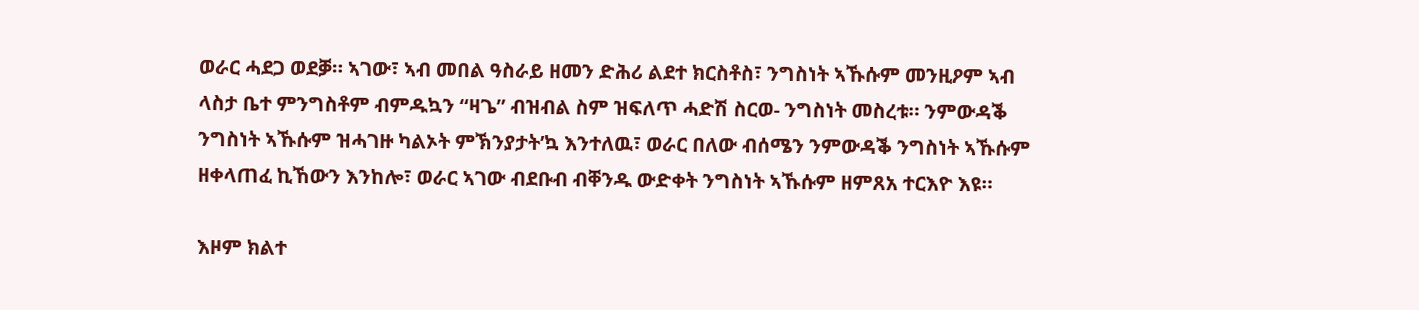ወራር ሓደጋ ወደቓ። ኣገው፣ ኣብ መበል ዓስራይ ዘመን ድሕሪ ልደተ ክርስቶስ፣ ንግስነት ኣኹሱም መንዚዖም ኣብ ላስታ ቤተ ምንግስቶም ብምዱኳን “ዛጌ” ብዝብል ስም ዝፍለጥ ሓድሽ ስርወ- ንግስነት መስረቱ። ንምውዳቕ ንግስነት ኣኹሱም ዝሓገዙ ካልኦት ምኽንያታት’ኳ እንተለዉ፣ ወራር በለው ብሰሜን ንምውዳቕ ንግስነት ኣኹሱም ዘቀላጠፈ ኪኸውን እንከሎ፣ ወራር ኣገው ብደቡብ ብቐንዱ ውድቀት ንግስነት ኣኹሱም ዘምጸአ ተርእዮ እዩ።

እዞም ክልተ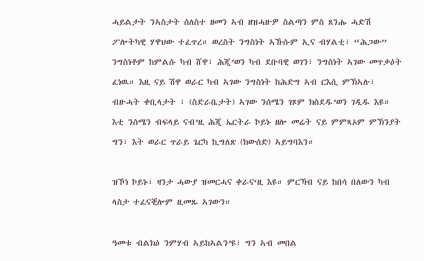ሓይልታት ንኣስታት ሰለስተ ዘመን ኣብ ዘዝሓዙዎ ስልጣን ምስ ጸንሑ ሓድሽ ፖሎትካዊ ሃዋህው ተፈጥረ። ወረስት ንግስነት ኣኹሱም ኢና ብሃልቲ፣ “ሕጋው” ንግስነቶም ከምልሱ ካብ ሸዋ፣ ሕጂ’ወን ካብ ደቡባዊ ወገን፣ ንግስነት ኣገው መጥቃዕት ፈነዉ። እዚ ናይ ሽዋ ወራር ካብ ኣገው ንግስነት ከሕድግ ኣብ ርእሲ ምኽኣሉ፣ ብዙሓት ቀቢላታት ፣ (ስድራቤታት) ኣገው ንሰሜን ገጾም ክስደዱ’ወን ገዲዱ እዩ። እቲ ንሰሜን ብፍላይ ናብ’ዚ ሕጂ ኤርትራ ኮይኑ ዘሎ መሬት ናይ ምምጻኦም ምኽንያት ግን፣ እት ወራር ጥራይ ጌርካ ኪግለጽ (ክውሰድ) ኣይግባእን።

ዝኾነ ኮይኑ፣ ዛንታ ሓውያ ዝመርሓና ቀራና‘ዚ እዩ። ምርኻብ ናይ ከበሳ በለውን ካብ ላስታ ተፈናቒሎም ዚመጹ ኣገውን።

ዓመቱ ብልክዕ ንምሃብ ኣይከኣልን’ዩ፣ ግን ኣብ መበል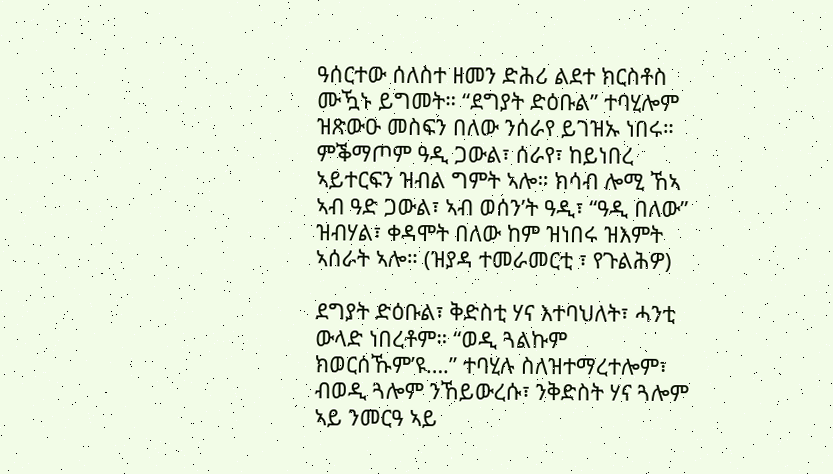ዓሰርተው ሰለስተ ዘመን ድሕሪ ልደተ ክርስቶስ ሙዃኑ ይግመት። “ደግያት ድዕቡል” ተባሂሎም ዝጽውዑ መስፍን በለው ንሰራየ ይገዝኡ ነበሩ። ምቕማጦም ዓዲ ጋውል፣ ሰራየ፣ ከይነበረ ኣይተርፍን ዝብል ግምት ኣሎ። ክሳብ ሎሚ ኸኣ ኣብ ዓድ ጋውል፣ ኣብ ወሰን’ት ዓዲ፣ “ዓዲ በለው” ዝብሃል፣ ቀዳሞት በለው ከም ዝነበሩ ዝእምት ኣሰራት ኣሎ። (ዝያዳ ተመራመርቲ ፣ የጉልሕዎ)

ደግያት ድዕቡል፣ ቅድስቲ ሃና እተባህለት፣ ሓንቲ ውላድ ነበረቶም። “ወዲ ጓልኩም ክወርሰኹም’ዩ….” ተባሂሉ ስለዝተማረተሎም፣ ብወዲ ጓሎም ንኸይውረሱ፣ ንቅድስት ሃና ጓሎም ኣይ ንመርዓ ኣይ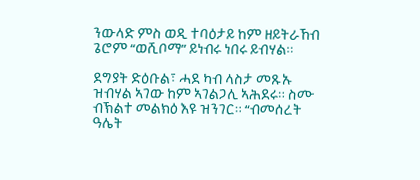ንውላድ ምስ ወዲ ተባዕታይ ከም ዘይትራኸብ ጌሮም “ወሺቦማ” ይነብሩ ነበሩ ይብሃል።

ደግያት ድዕቡል፣ ሓደ ካብ ላስታ መጹኡ ዝብሃል ኣገው ከም ኣገልጋሊ ኣሕደሩ። ስሙ ብኽልተ መልክዕ እዩ ዝንገር። “ብመሰረት ዓሌት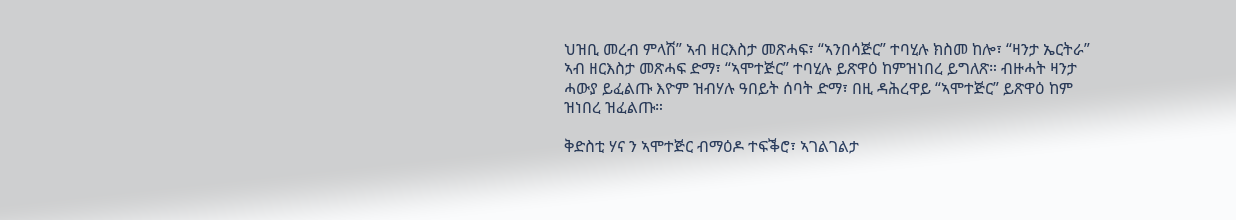ህዝቢ መረብ ምላሽ” ኣብ ዘርእስታ መጽሓፍ፣ “ኣንበሳጅር” ተባሂሉ ክስመ ከሎ፣ “ዛንታ ኤርትራ” ኣብ ዘርእስታ መጽሓፍ ድማ፣ “ኣሞተጅር” ተባሂሉ ይጽዋዕ ከምዝነበረ ይግለጽ። ብዙሓት ዛንታ ሓውያ ይፈልጡ እዮም ዝብሃሉ ዓበይት ሰባት ድማ፣ በዚ ዳሕረዋይ “ኣሞተጅር” ይጽዋዕ ከም ዝነበረ ዝፈልጡ።

ቅድስቲ ሃና ን ኣሞተጅር ብማዕዶ ተፍቕሮ፣ ኣገልገልታ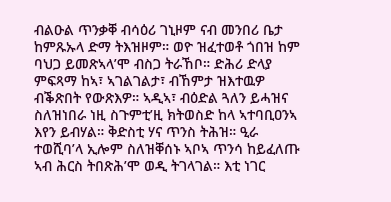ብልዑል ጥንቃቐ ብሳዕሪ ገኒዞም ናብ መንበሪ ቤታ ከምጹኡላ ድማ ትእዝዞም። ወዮ ዝፈተወቶ ጎበዝ ከም ባህጋ ይመጽኣላ’ሞ ብስጋ ትራኸቦ። ድሕሪ ድላያ ምፍጻማ ከኣ፣ ኣገልገልታ፣ ብኸምታ ዝእተዉዎ ብቕጽበት የውጽእዎ። ኣዲኣ፣ ብዕድል ጓለን ይሓዝና ስለዝነበራ ነዚ ስጉምቲ’ዚ ክትወስድ ከላ ኣተባቢዐንኣ እየን ይብሃል። ቅድስቲ ሃና ጥንስ ትሕዝ። ዒራ ተወሺባ’ላ ኢሎም ስለዝቐሰኑ ኣቦኣ ጥንሳ ከይፈለጡ ኣብ ሕርስ ትበጽሕ’ሞ ወዲ ትገላገል። እቲ ነገር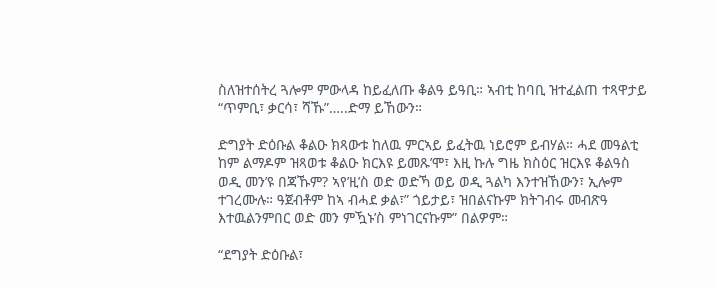ስለዝተሰትረ ጓሎም ምውላዳ ከይፈለጡ ቆልዓ ይዓቢ። ኣብቲ ከባቢ ዝተፈልጠ ተጻዋታይ “ጥምቢ፣ ቃርሳ፣ ሻኹ”…..ድማ ይኸውን።

ድግያት ድዕቡል ቆልዑ ክጻውቱ ከለዉ ምርኣይ ይፈትዉ ነይሮም ይብሃል። ሓደ መዓልቲ ከም ልማዶም ዝጻወቱ ቆልዑ ክርእዩ ይመጹ’ሞ፣ እዚ ኩሉ ግዜ ክስዕር ዝርእዩ ቆልዓስ ወዲ መን’ዩ በጃኹም? ኣየ’ዚ’ስ ወድ ወድኻ ወይ ወዲ ጓልካ እንተዝኸውን፣ ኢሎም ተገረሙሉ። ዓጀብቶም ከኣ ብሓደ ቃል፣” ጎይታይ፣ ዝበልናኩም ክትገብሩ መብጽዓ እተዉልንምበር ወድ መን ምዃኑ’ስ ምነገርናኩም” በልዎም።

“ደግያት ድዕቡል፣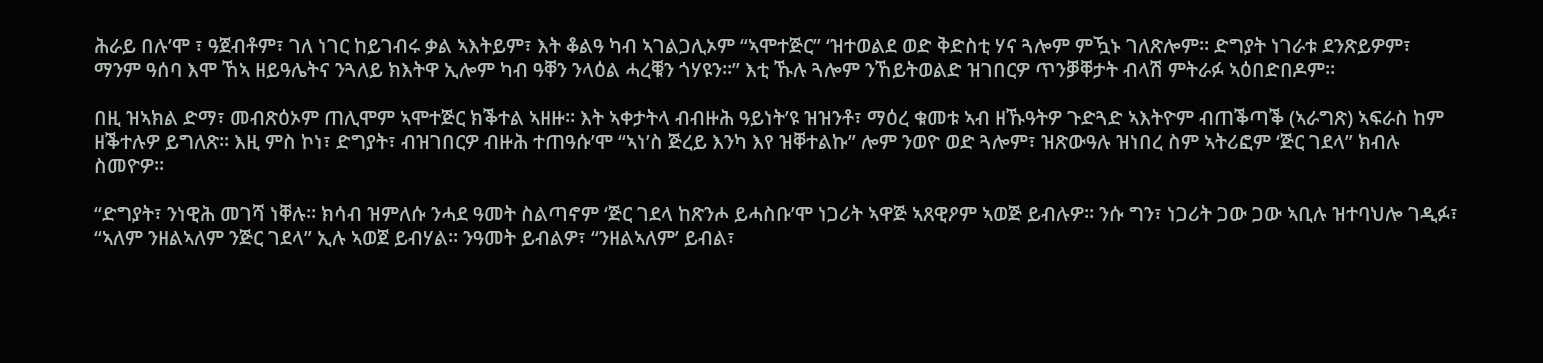ሕራይ በሉ’ሞ ፣ ዓጀብቶም፣ ገለ ነገር ከይገብሩ ቃል ኣእትይም፣ እት ቆልዓ ካብ ኣገልጋሊኦም “ኣሞተጅር” ‘ዝተወልደ ወድ ቅድስቲ ሃና ጓሎም ምዃኑ ገለጽሎም። ድግያት ነገራቱ ደንጽይዎም፣ ማንም ዓሰባ እሞ ኸኣ ዘይዓሌትና ንጓለይ ክእትዋ ኢሎም ካብ ዓቐን ንላዕል ሓረቑን ጎሃዩን።” እቲ ኹሉ ጓሎም ንኸይትወልድ ዝገበርዎ ጥንቓቐታት ብላሽ ምትራፉ ኣዕበድበዶም።

በዚ ዝኣክል ድማ፣ መብጽዕኦም ጠሊሞም ኣሞተጅር ክቕተል ኣዘዙ። እት ኣቀታትላ ብብዙሕ ዓይነት’ዩ ዝዝንቶ፣ ማዕረ ቁመቱ ኣብ ዘኹዓትዎ ጉድጓድ ኣእትዮም ብጠቕጣቕ (ኣራግጽ) ኣፍራስ ከም ዘቕተሉዎ ይግለጽ። እዚ ምስ ኮነ፣ ድግያት፣ ብዝገበርዎ ብዙሕ ተጠዓሱ’ሞ “ኣነ’ስ ጅረይ እንካ እየ ዝቐተልኩ” ሎም ንወዮ ወድ ጓሎም፣ ዝጽውዓሉ ዝነበረ ስም ኣትሪፎም ‘ጅር ገደላ” ክብሉ ስመዮዎ።

“ድግያት፣ ንነዊሕ መገሻ ነቐሉ። ክሳብ ዝምለሱ ንሓደ ዓመት ስልጣኖም ‘ጅር ገደላ ከጽንሖ ይሓስቡ’ሞ ነጋሪት ኣዋጅ ኣጸዊዖም ኣወጅ ይብሉዎ። ንሱ ግን፣ ነጋሪት ጋው ጋው ኣቢሉ ዝተባህሎ ገዲፉ፣ “ኣለም ንዘልኣለም ንጅር ገደላ” ኢሉ ኣወጀ ይብሃል። ንዓመት ይብልዎ፣ “ንዘልኣለም’ ይብል፣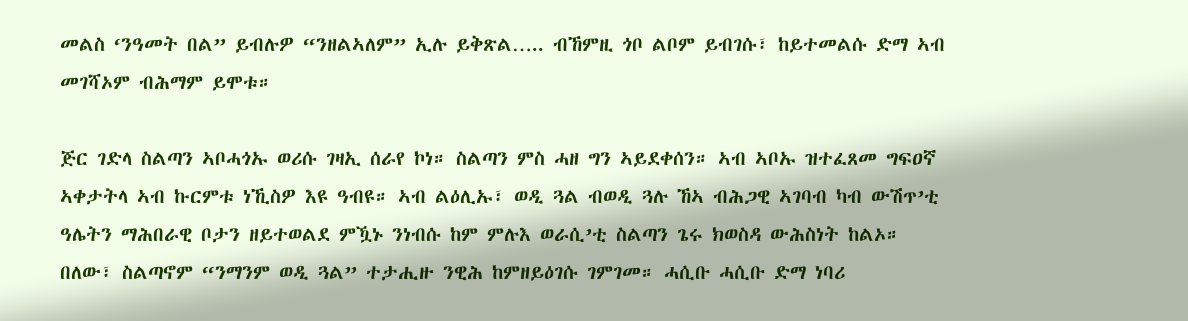መልስ ‘ንዓመት በል” ይብሉዎ “ንዘልኣለም” ኢሉ ይቅጽል….. ብኸምዚ ጎቦ ልቦም ይብገሱ፣ ከይተመልሱ ድማ ኣብ መገሻኦም ብሕማም ይሞቱ።

ጅር ገድላ ስልጣን ኣቦሓጎኡ ወሪሱ ገዛኢ ሰራየ ኮነ። ስልጣን ምስ ሓዘ ግን ኣይደቀሰን። ኣብ ኣቦኡ ዝተፈጸመ ግፍዐኛ ኣቀታትላ ኣብ ኩርምቱ ነኺስዎ እዩ ዓብዩ። ኣብ ልዕሊኡ፣ ወዲ ጓል ብወዲ ጓሉ ኸኣ ብሕጋዊ ኣገባብ ካብ ውሽጥ’ቲ ዓሌትን ማሕበራዊ ቦታን ዘይተወልደ ምዃኑ ንነብሱ ከም ምሉእ ወራሲ’ቲ ስልጣን ጌሩ ክወስዳ ውሕስነት ከልኦ። በለው፣ ስልጣኖም “ንማንም ወዲ ጓል” ተታሒዙ ንዊሕ ከምዘይዕገሱ ገምገመ። ሓሲቡ ሓሲቡ ድማ ነባሪ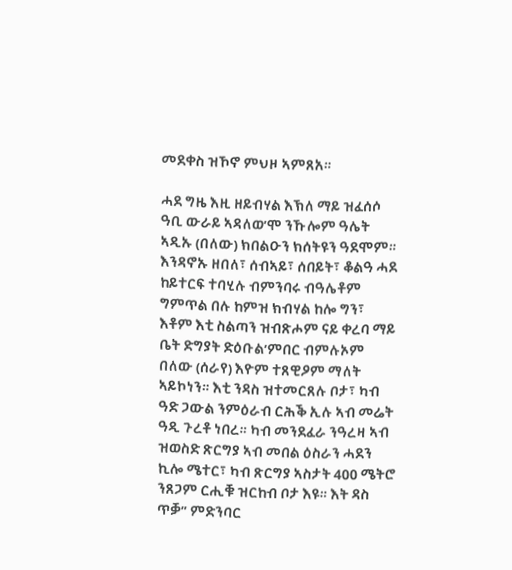መደቀስ ዝኾኖ ምህዞ ኣምጸአ።

ሓደ ግዜ እዚ ዘይብሃል እኽለ ማይ ዝፈሰሶ ዓቢ ውራይ ኣዳለወ’ሞ ንኹሎም ዓሌት ኣዲኡ (በለው) ክበልዑን ክሰትዩን ዓደሞም። እንዳኖኡ ዘበለ፣ ሰብኣይ፣ ሰበይት፣ ቆልዓ ሓደ ከይተርፍ ተባሂሉ ብምንባሩ ብዓሌቶም ግምጥል በሉ ከምዝ ክብሃል ከሎ ግን፣ እቶም እቲ ስልጣን ዝብጽሖም ናይ ቀረባ ማይ ቤት ድግያት ድዕቡል’ምበር ብምሉኦም በለው (ሰራየ) እዮም ተጸዊዖም ማለት ኣይኮነን። እቲ ንዳስ ዝተመርጸሉ ቦታ፣ ካብ ዓድ ጋውል ንምዕራብ ርሕቕ ኢሉ ኣብ መሬት ዓዲ ጉረቶ ነበረ። ካብ መንደፈራ ንዓረዛ ኣብ ዝወስድ ጽርግያ ኣብ መበል ዕስራን ሓደን ኪሎ ሜተር፣ ካብ ጽርግያ ኣስታት 400 ሜትሮ ንጸጋም ርሒቑ ዝርከብ ቦታ እዩ። እት ዳስ ጥቓ” ምድንባር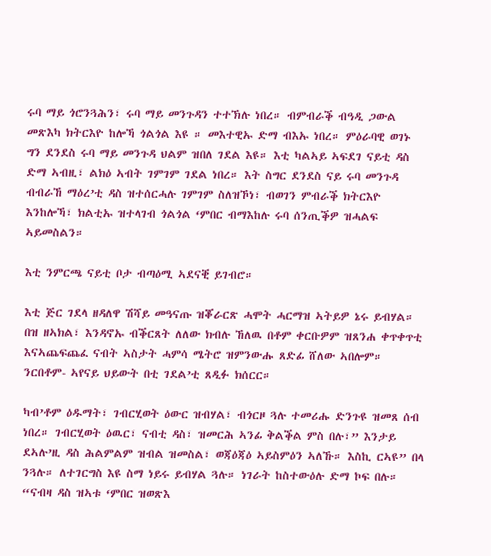ሩባ ማይ ጎሮንጓሕን፣ ሩባ ማይ መንጉዳን ተተኽሉ ነበረ። ብምብራቕ ብዓዲ ጋውል መጽእካ ክትርእዮ ከሎኻ ጎልጎል እዩ ። መእተዊኡ ድማ ብእኡ ነበረ። ምዕራባዊ ወገኑ ግን ደንደስ ሩባ ማይ መንጉዳ ህልም ዝበለ ገደል እዩ። እቲ ካልኣይ ኣፍደገ ናይቲ ዳስ ድማ ኣብዚ፣ ልክዕ ኣብት ገምገም ገደል ነበረ። እት ስግር ደንደስ ናይ ሩባ መንጉዳ ብብራኸ ማዕረ’ቲ ዳስ ዝተሰርሓሉ ገምገም ስለዝኾነ፣ ብወገን ምብራቕ ክትርእዮ እንከሎኻ፣ ክልቲኡ ዝተላገብ ጎልጎል ‘ምበር ብማእከሉ ሩባ ሰንጢቕዎ ዝሓልፍ ኣይመስልን።

እቲ ንምርጫ ናይቲ ቦታ ብጣዕሚ ኣደናቒ ይገብሮ።

እቲ ጅር ገደላ ዘዳለዋ ሽሻይ መዓናጡ ዝቖራርጽ ሓሞት ሓርማዝ ኣትይዎ ኔሩ ይብሃል። በዝ ዘኣክል፣ እንዳኖኡ ብቕርጸት ለለው ክብሉ ኸለዉ በቶም ቀርቡዎም ዝጸንሐ ቀጥቀጥቲ እናኣጨፍጨፈ ናብት ኣስታት ሓምሳ ሜትሮ ዝምንውሑ ጸድፊ ሸለው ኣበሎም። ንርበቶም- ኣየናይ ህይውት በቲ ገደል’ቲ ጸዲፉ ክሰርር።

ካብ’ቶም ዕዱማት፣ ገብርሂወት ዕውር ዝብሃል፣ ብጎርዞ ጓሉ ተመሪሑ ድንጉዩ ዝመጸ ሰብ ነበረ። ገብርሂወት ዕዉር፣ ናብቲ ዳስ፣ ዝመርሕ ኣንፊ ቅልቕል ምስ በሉ፣” እንታይ ደኣሉ’ዚ ዳስ ሕልምልም ዝብል ዝመስል፣ ወጃዕጃዕ ኣይስምዕን ኣለኹ። እስኪ ርኣዩ” በላ ንጓሉ። ለተገርግስ እዩ ስማ ነይሩ ይብሃል ጓሉ። ነገራት ከስተውዕሉ ድማ ኮፍ በሉ። “ናብዛ ዳስ ዝኣቱ ‘ምበር ዝወጽእ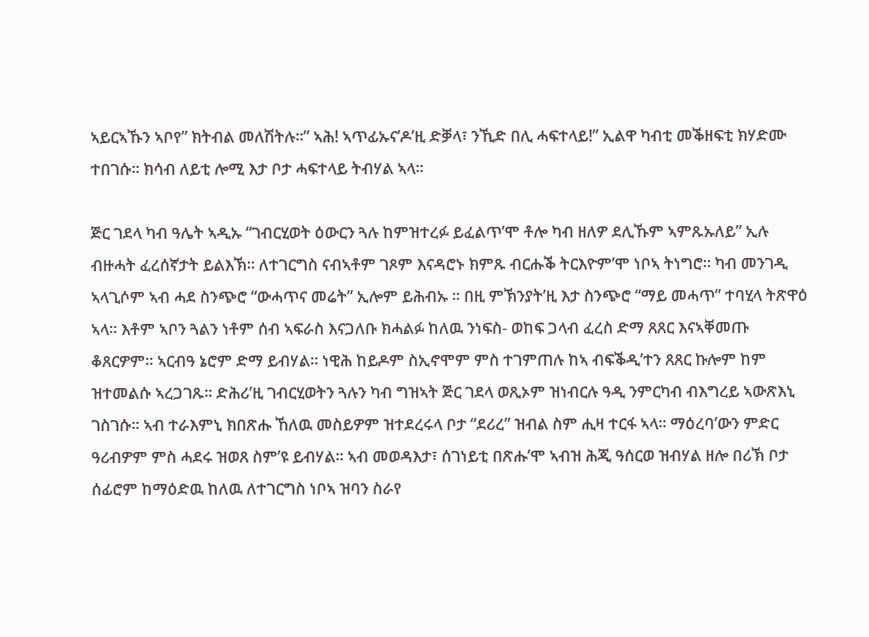ኣይርኣኹን ኣቦየ” ክትብል መለሽትሉ።” ኣሕ! ኣጥፊኡና’ዶ’ዚ ድቓላ፣ ንኺድ በሊ ሓፍተላይ!” ኢልዋ ካብቲ መቕዘፍቲ ክሃድሙ ተበገሱ። ክሳብ ለይቲ ሎሚ እታ ቦታ ሓፍተላይ ትብሃል ኣላ።

ጅር ገደላ ካብ ዓሌት ኣዲኡ “ገብርሂወት ዕውርን ጓሉ ከምዝተረፉ ይፈልጥ’ሞ ቶሎ ካብ ዘለዎ ደሊኹም ኣምጹኡለይ” ኢሉ ብዙሓት ፈረሰኛታት ይልእኽ። ለተገርግስ ናብኣቶም ገጾም እናዳሮኑ ክምጹ ብርሑቕ ትርእዮም’ሞ ነቦኣ ትነግሮ። ካብ መንገዲ ኣላጊሶም ኣብ ሓደ ስንጭሮ “ውሓጥና መሬት” ኢሎም ይሕብኡ ። በዚ ምኽንያት’ዚ እታ ስንጭሮ “ማይ መሓጥ” ተባሂላ ትጽዋዕ ኣላ። እቶም ኣቦን ጓልን ነቶም ሰብ ኣፍራስ እናጋለቡ ክሓልፉ ከለዉ ንነፍስ- ወከፍ ጋላብ ፈረስ ድማ ጸጸር እናኣቐመጡ ቆጸርዎም። ኣርብዓ ኔሮም ድማ ይብሃል። ነዊሕ ከይዶም ስኢኖሞም ምስ ተገምጠሉ ከኣ ብፍቕዲ’ተን ጸጸር ኩሎም ከም ዝተመልሱ ኣረጋገጹ። ድሕሪ’ዚ ገብርሂወትን ጓሉን ካብ ግዝኣት ጅር ገደላ ወጺኦም ዝነብርሉ ዓዲ ንምርካብ ብእግረይ ኣውጽእኒ ገስገሱ። ኣብ ተራእምኒ ክበጽሑ ኸለዉ መስይዎም ዝተደረሩላ ቦታ “ደሪረ” ዝብል ስም ሒዛ ተርፋ ኣላ። ማዕረባ’ውን ምድር ዓሪብዎም ምስ ሓደሩ ዝወጸ ስም’ዩ ይብሃል። ኣብ መወዳእታ፣ ሰገነይቲ በጽሑ’ሞ ኣብዝ ሕጂ ዓሰርወ ዝብሃል ዘሎ በሪኽ ቦታ ሰፊሮም ከማዕድዉ ከለዉ ለተገርግስ ነቦኣ ዝባን ስራየ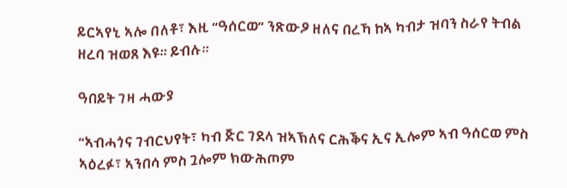ይርኣየኒ ኣሎ በለቶ፣ እዚ “ዓሰርወ” ንጽውዖ ዘለና በረኻ ከኣ ካብታ ዝባን ስራየ ትብል ዘረባ ዝወጸ እዩ። ይብሉ።

ዓበይት ገዛ ሓውያ

“ኣብሓጎና ገብርህየት፣ ካብ ጅር ገደላ ዝኣኽለና ርሕቕና ኢና ኢሎም ኣብ ዓሰርወ ምስ ኣዕረፉ፣ ኣንበሳ ምስ ጓሎም ክውሕጦም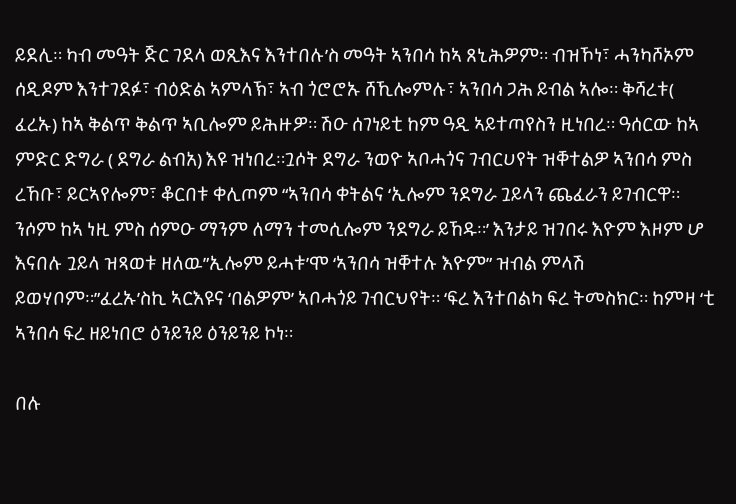ይደሊ። ካብ መዓት ጅር ገደላ ወጺእና እንተበሉ’ስ መዓት ኣንበሳ ከኣ ጸኒሕዎም። ብዝኾነ፣ ሓንካሾኦም ሰዲዶም እንተገደፉ፣ ብዕድል ኣምላኽ፣ ኣብ ጎሮሮኡ ሸኺሎምሉ፣ ኣንበሳ ጋሕ ይብል ኣሎ። ቅሻረቱ( ፈረኡ) ከኣ ቅልጥ ቅልጥ ኣቢሎም ይሕዙዎ። ሽዑ ሰገነይቲ ከም ዓዲ ኣይተጣየስን ዚነበረ። ዓሰርው ከኣ ምድር ድግራ ( ደግራ ልብአ) እዩ ዝነበረ።ጓሶት ደግራ ንወዮ ኣቦሓጎና ገብርሀየት ዝቐተልዎ ኣንበሳ ምስ ረኸቡ፣ ይርኣየሎም፣ ቆርበቱ ቀሊጦም “ኣንበሳ ቀትልና ‘ኢሎም ንደግራ ጓይላን ጨፈራን ይገብርዋ። ንሶም ከኣ ነዚ ምስ ሰምዑ ማንም ለማን ተመሲሎም ንደግራ ይኸዱ።’ እንታይ ዝገበሩ እዮም እዞም ሆ እናበሉ ጓይላ ዝጻወቱ ዘለዉ”ኢሎም ይሓቱ’ሞ ‘ኣንበሳ ዝቐተሉ እዮም” ዝብል ምላሽ ይወሃቦም።”ፈረኡ’ስኪ ኣርእዩና ‘በልዎም’ ኣቦሓጎይ ገብርህየት። ‘ፍረ እንተበልካ ፍረ ትመስክር። ከምዛ ‘ቲ ኣንበሳ ፍረ ዘይነበሮ ዕንይንይ ዕንይንይ ኮነ።

በሉ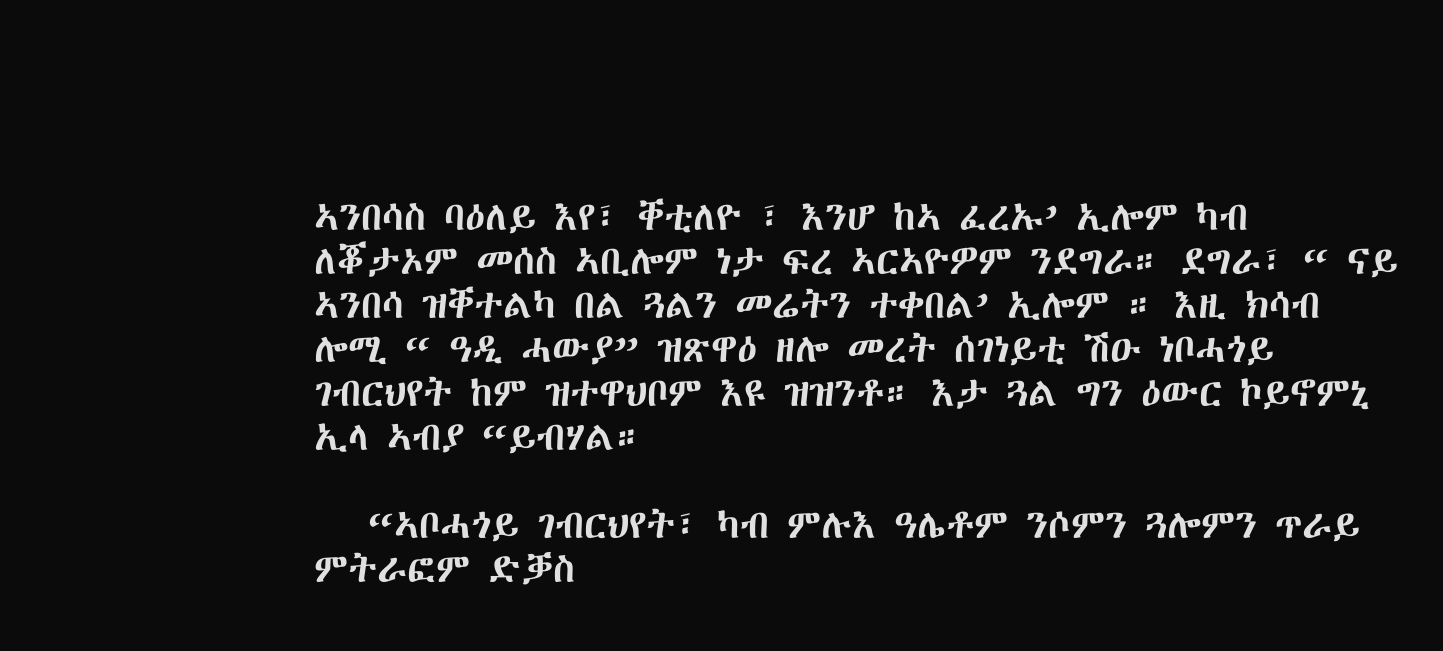ኣንበሳስ ባዕለይ እየ፣ ቐቲለዮ ፣ እንሆ ከኣ ፈረኡ’ ኢሎም ካብ ለቖታኦም መሰስ ኣቢሎም ነታ ፍረ ኣርኣዮዎም ንደግራ። ደግራ፣ “ ናይ ኣንበሳ ዝቐተልካ በል ጓልን መሬትን ተቀበል’ ኢሎም ። እዚ ክሳብ ሎሚ “ ዓዲ ሓውያ” ዝጽዋዕ ዘሎ መረት ሰገነይቲ ሽዑ ነቦሓጎይ ገብርህየት ከም ዝተዋህቦም እዩ ዝዝንቶ። እታ ጓል ግን ዕውር ኮይኖምኒ ኢላ ኣብያ “ይብሃል።

   “ኣቦሓጎይ ገብርህየት፣ ካብ ምሉእ ዓሌቶም ንሶምን ጓሎምን ጥራይ ምትራፎም ድቓስ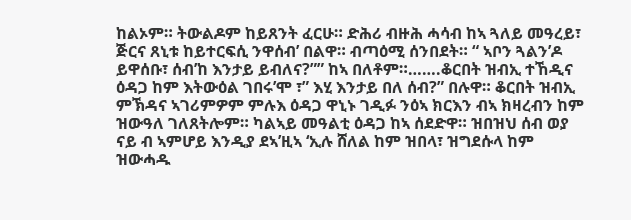ከልኦም። ትውልዶም ከይጸንት ፈርሁ። ድሕሪ ብዙሕ ሓሳብ ከኣ ጓለይ መዓረይ፣ ጅርና ጸኒቱ ከይተርፍሲ ንዋሰብ’ በልዋ። ብጣዕሚ ሰንበደት። “ ኣቦን ጓልን’ዶ ይዋሰቡ፣ ሰብ’ከ እንታይ ይብለና?”” ከኣ በለቶም።…….ቆርበት ዝብኢ ተኸዲና ዕዳጋ ከም እትውዕል ገበሩ’ሞ ፣” እሂ እንታይ በለ ሰብ?” በሉዋ። ቆርበት ዝብኢ ምኽዳና ኣገሪምዎም ምሉእ ዕዳጋ ዋኒኑ ገዲፉ ንዕኣ ክርእን ብኣ ክዛረብን ከም ዝውዓለ ገለጸትሎም። ካልኣይ መዓልቲ ዕዳጋ ከኣ ሰደድዋ። ዝበዝህ ሰብ ወያ ናይ ብ ኣምሆይ እንዲያ ደኣ’ዚኣ ‘ኢሉ ሸለል ከም ዝበላ፣ ዝግደሱላ ከም ዝውሓዱ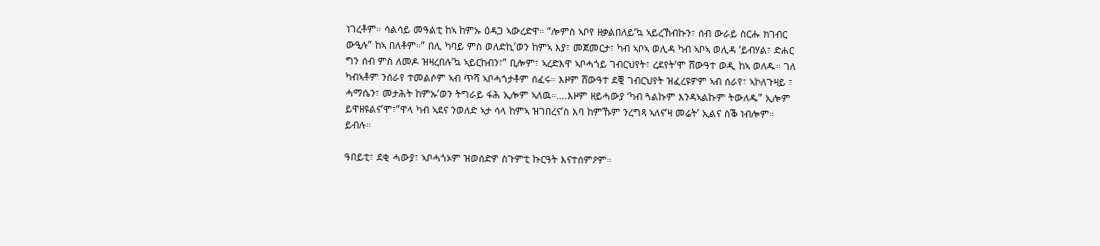ነገረቶም። ሳልሳይ መዓልቲ ከኣ ከምኡ ዕዳጋ ኣውረድዋ። “ሎምስ ኣቦየ ዘቃልበለይ’ኳ ኣይረኸብኩን፣ ሰብ ውራይ ስርሑ ክገብር ውዒሉ” ከኣ በለቶም።” በሊ ካባይ ምስ ወለድኪ’ወን ከምኣ እያ፣ መጀመርታ፣ ካብ ኣቦኣ ወሊዳ ካብ ኣቦኣ ወሊዳ ‘ይብሃል፣ ድሐር ግን ሰብ ምስ ለመዶ ዝዛረበሉ’ኳ ኣይርከብን፣” ቢሎም፣ ኣረድእዋ ኣቦሓጎይ ገብርህየት፣ ረደየት’ሞ ሸውዓተ ወዲ ከኣ ወለዱ። ገለ ካብኣቶም ንሰራየ ተመልሶም ኣብ ጥሻ ኣቦሓጎታቶም ሰፈሩ። እዞም ሸውዓተ ደቒ ገብርህየት ዝፈረዩዎም ኣብ ሰራየ፣ ኣኮለጉዛይ ፣ ሓማሴን፣ መታሕት ከምኡ’ወን ትግራይ ፋሕ ኢሎም ኣለዉ።….እዞም ዘይሓውያ ‘ካብ ጓልኩም እንዳኣልኩም ትውለዱ” ኢሎም ይዋዘዩልና’ሞ፣”ዋላ ካብ ኣደና ንወለድ ኣታ ሳላ ከምኣ ዝገበረና’ስ እባ ከምኹም ንረግጻ ኣለና’ዛ መሬት’ ኢልና ስቕ ነብሎም። ይብሉ።

ዓበይቲ፣ ደቂ ሓውያ፣ ኣቦሓጎኦም ዝወሰድዎ ስጉምቲ ኩርዓት እናተሰምዖም።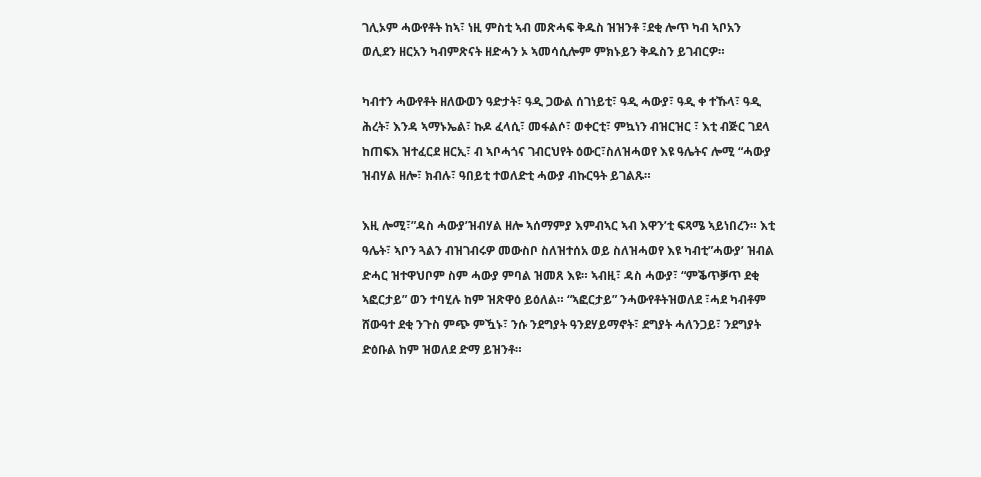ገሊኦም ሓውየቶት ከኣ፣ ነዚ ምስቲ ኣብ መጽሓፍ ቅዱስ ዝዝንቶ ፣ደቂ ሎጥ ካብ ኣቦአን ወሊደን ዘርአን ካብምጽናት ዘድሓን ኦ ኣመሳሲሎም ምክኑይን ቅዱስን ይገብርዎ።

ካብተን ሓውየቶት ዘለውወን ዓድታት፣ ዓዲ ጋውል ሰገነይቲ፣ ዓዲ ሓውያ፣ ዓዲ ቀ ተኹላ፣ ዓዲ ሕረት፣ እንዳ ኣማኑኤል፣ ኩዶ ፈላሲ፣ መፋልሶ፣ ወቀርቲ፣ ምኳነን ብዝርዝር ፣ እቲ ብጅር ገደላ ከጠፍእ ዝተፈርደ ዘርኢ፣ ብ ኣቦሓጎና ገብርህየት ዕውር፣ስለዝሓወየ እዩ ዓሌትና ሎሚ “ሓውያ ዝብሃል ዘሎ፣ ክብሉ፣ ዓበይቲ ተወለድቲ ሓውያ ብኩርዓት ይገልጹ።

እዚ ሎሚ፣”ዳስ ሓውያ’ዝብሃል ዘሎ ኣሰማምያ እምብኣር ኣብ እዋን’ቲ ፍጻሜ ኣይነበረን። እቲ ዓሌት፣ ኣቦን ጓልን ብዝገብሩዎ መውስቦ ስለዝተሰአ ወይ ስለዝሓወየ እዩ ካብቲ”ሓውያ’ ዝብል ድሓር ዝተዋህቦም ስም ሓውያ ምባል ዝመጸ እዩ። ኣብዚ፣ ዳስ ሓውያ፣ “ምቕጥቓጥ ደቂ ኣፎርታይ” ወን ተባሂሉ ከም ዝጽዋዕ ይዕለል። “ኣፎርታይ” ንሓውየቶትዝወለደ ፣ሓደ ካብቶም ሸውዓተ ደቂ ንጉስ ምጭ ምዃኑ፣ ንሱ ንደግያት ዓንደሃይማኖት፣ ደግያት ሓለንጋይ፣ ንደግያት ድዕቡል ከም ዝወለደ ድማ ይዝንቶ።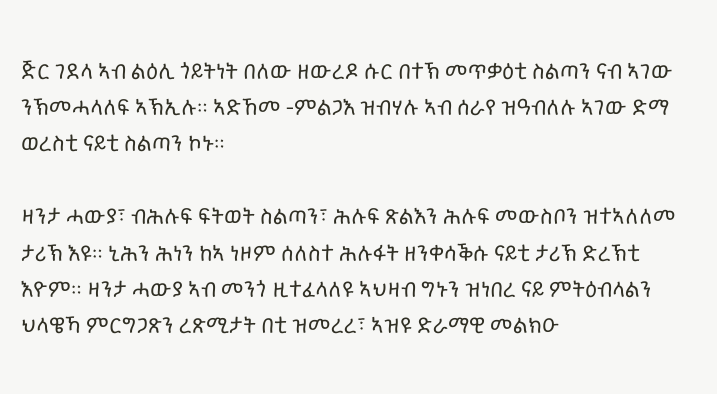ጅር ገደላ ኣብ ልዕሊ ጎይትነት በለው ዘውረዶ ሱር በተኽ መጥቃዕቲ ስልጣን ናብ ኣገው ንኽመሓላለፍ ኣኽኢሉ። ኣድኸመ -ምልጋእ ዝብሃሉ ኣብ ሰራየ ዝዓብለሉ ኣገው ድማ ወረስቲ ናይቲ ስልጣን ኮኑ።

ዛንታ ሓውያ፣ ብሕሉፍ ፍትወት ስልጣን፣ ሕሉፍ ጽልእን ሕሉፍ መውስቦን ዝተኣለለመ ታሪኽ እዩ። ኒሕን ሕነን ከኣ ነዞም ሰለስተ ሕሉፋት ዘንቀሳቕሱ ናይቲ ታሪኽ ድረኽቲ እዮም። ዛንታ ሓውያ ኣብ መንጎ ዚተፈላለዩ ኣህዛብ ግኑን ዝነበረ ናይ ምትዕብላልን ህላዌኻ ምርግጋጽን ረጽሚታት በቲ ዝመረረ፣ ኣዝዩ ድራማዊ መልክዑ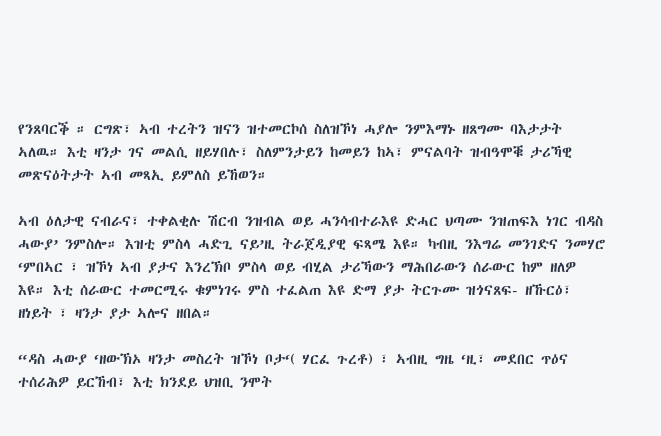የንጸባርቕ ። ርግጽ፣ ኣብ ተረትን ዝናን ዝተመርኮሰ ስለዝኾነ ሓያሎ ንምእማኑ ዘጸግሙ ባእታታት ኣለዉ። እቲ ዛንታ ገና መልሲ ዘይሃበሉ፣ ስለምንታይን ከመይን ከኣ፣ ምናልባት ዝብዓሞቑ ታሪኻዊ መጽናዕትታት ኣብ መጻኢ ይምለስ ይኸወን።

ኣብ ዕለታዊ ናብራና፣ ተቀልቂሉ ሽርብ ንዝብል ወይ ሓንሳብተራእዩ ድሓር ህጣሙ ንዝጠፍእ ነገር ብዳስ ሓውያ’ ንምስሎ። እዝቲ ምስላ ሓድጊ ናይ’ዚ ትራጀዲያዊ ፍጻሜ እዩ። ካብዚ ንእግሬ መንገድና ንመሃሮ ‘ምበኣር ፣ ዝኾነ ኣብ ያታና እንረኽቦ ምስላ ወይ ብሂል ታሪኻውን ማሕበራውን ሰራውር ከም ዘለዎ እዩ። እቲ ሰራውር ተመርሚሩ ቁምነገሩ ምስ ተፈልጠ እዩ ድማ ያታ ትርጉሙ ዝጎናጸፍ- ዘኹርዕ፣ ዘነይት ፣ ዛንታ ያታ ኣሎና ዘበል።

“ዳስ ሓውያ ‘ዘውኽኦ ዛንታ መስረት ዝኾነ ቦታ‘( ሃርፈ ጉረቶ) ፣ ኣብዚ ግዜ ‘ዚ፣ መደበር ጥዕና ተሰሪሕዎ ይርኸብ፣ እቲ ክንደይ ህዝቢ ንሞት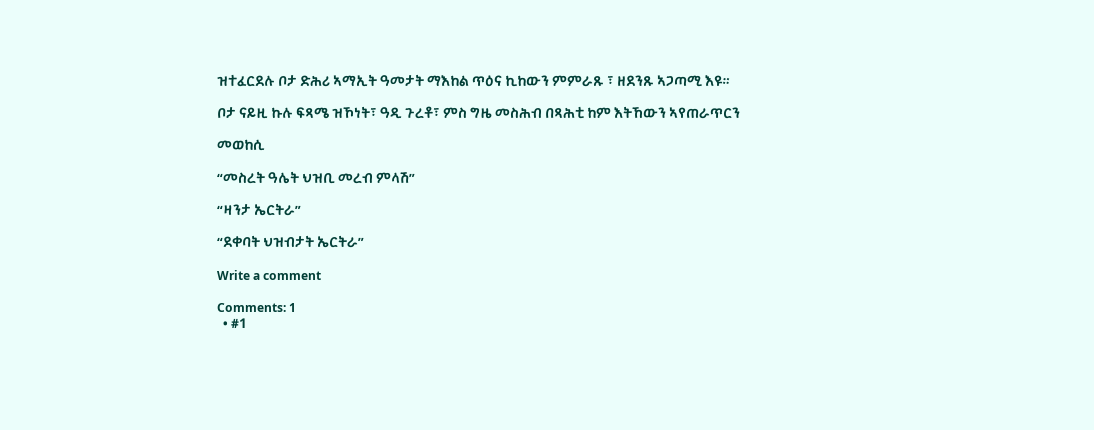ዝተፈርደሉ ቦታ ድሕሪ ኣማኢት ዓመታት ማእከል ጥዕና ኪከውን ምምራጹ ፣ ዘደንጹ ኣጋጣሚ እዩ።

ቦታ ናይዚ ኩሉ ፍጻሜ ዝኾነት፣ ዓዲ ጉረቶ፣ ምስ ግዜ መስሕብ በጻሕቲ ከም እትኸውን ኣየጠራጥርን

መወከሲ

“መስረት ዓሌት ህዝቢ መረብ ምላሽ”

“ዛንታ ኤርትራ”

“ደቀባት ህዝብታት ኤርትራ”

Write a comment

Comments: 1
  • #1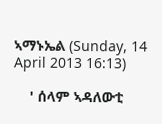ኣማኑኤል (Sunday, 14 April 2013 16:13)

    ' ሰላም ኣዳለውቲ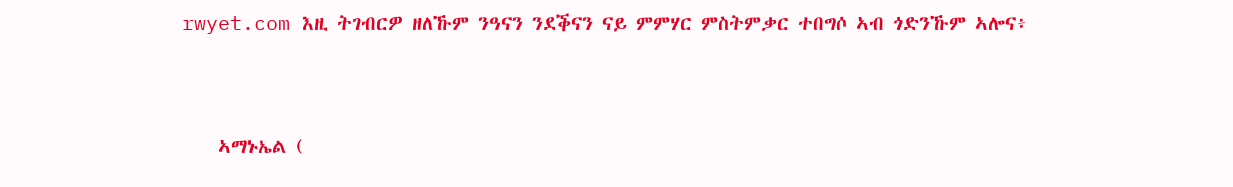rwyet.com እዚ ትገብርዎ ዘለኹም ንዓናን ንደቕናን ናይ ምምሃር ምስትምቃር ተበግሶ ኣብ ጎድንኹም ኣሎና፥


    ኣማኑኤል (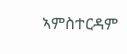ኣምስተርዳም